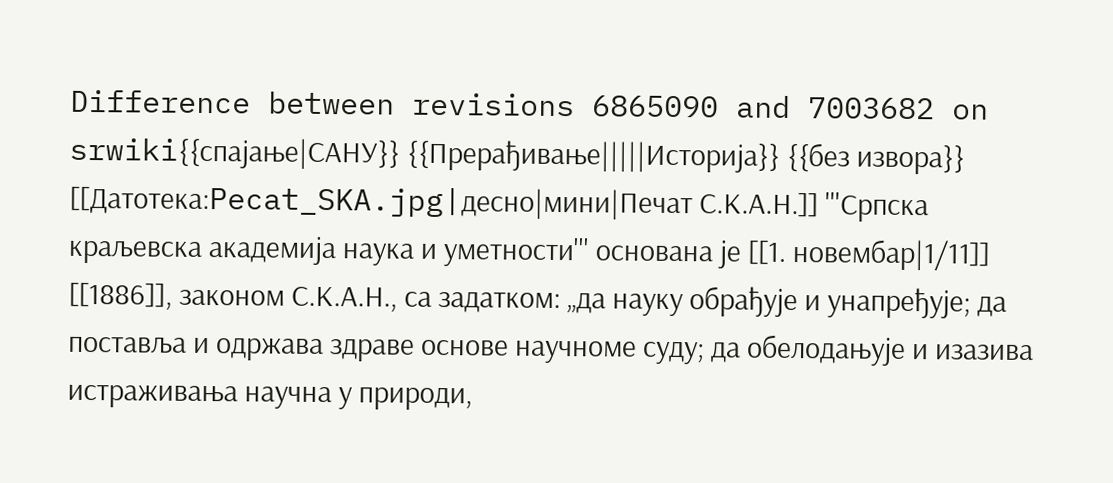Difference between revisions 6865090 and 7003682 on srwiki{{спајање|САНУ}} {{Прерађивање|||||Историја}} {{без извора}} [[Датотека:Pecat_SKA.jpg|десно|мини|Печат С.К.А.Н.]] '''Српска краљевска академија наука и уметности''' основана је [[1. новембар|1/11]] [[1886]], законом С.К.А.Н., са задатком: „да науку обрађује и унапређује; да поставља и одржава здраве основе научноме суду; да обелодањује и изазива истраживања научна у природи,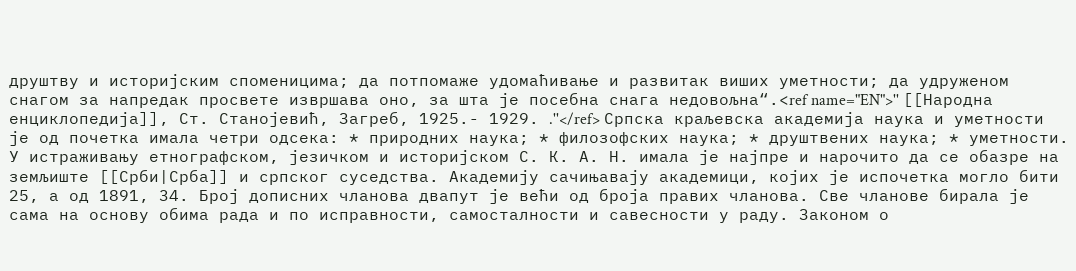друштву и историјским споменицима; да потпомаже удомаћивање и развитак виших уметности; да удруженом снагом за напредак просвете извршава оно, за шта је посебна снага недовољна“.<ref name="EN">'' [[Народна енциклопедија]], Ст. Станојевић, Загреб, 1925.- 1929. .''</ref> Српска краљевска академија наука и уметности је од почетка имала четри одсека: * природних наука; * филозофских наука; * друштвених наука; * уметности. У истраживању етнографском, језичком и историјском С. К. А. Н. имала је најпре и нарочито да се обазре на земљиште [[Срби|Срба]] и српског суседства. Академију сачињавају академици, којих је испочетка могло бити 25, а од 1891, 34. Број дописних чланова двапут је већи од броја правих чланова. Све чланове бирала је сама на основу обима рада и по исправности, самосталности и савесности у раду. Законом о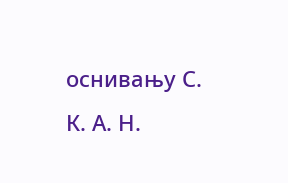оснивању С. К. А. Н.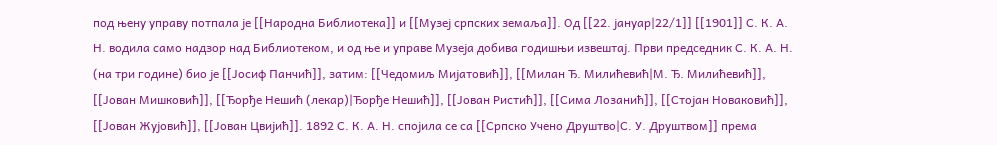под њену управу потпала је [[Народна Библиотека]] и [[Музеј српских земаља]]. Од [[22. јануар|22/1]] [[1901]] С. К. А. Н. водила само надзор над Библиотеком, и од ње и управе Музеја добива годишњи извештај. Први председник С. К. А. Н. (на три године) био је [[Јосиф Панчић]], затим: [[Чедомиљ Мијатовић]], [[Милан Ђ. Милићевић|М. Ђ. Милићевић]], [[Јован Мишковић]], [[Ђорђе Нешић (лекар)|Ђорђе Нешић]], [[Јован Ристић]], [[Сима Лозанић]], [[Стојан Новаковић]], [[Јован Жујовић]], [[Јован Цвијић]]. 1892 С. К. А. Н. спојила се са [[Српско Учено Друштво|С. У. Друштвом]] према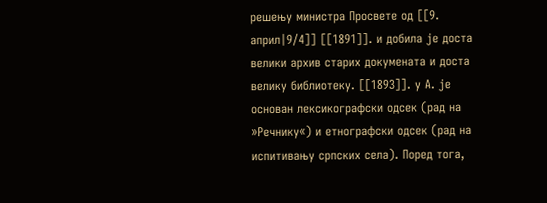решењу министра Просвете од [[9. април|9/4]] [[1891]]. и добила је доста велики архив старих докумената и доста велику библиотеку. [[1893]]. у А. је основан лексикографски одсек (рад на »Речнику«) и етнографски одсек (рад на испитивању српских села). Поред тога,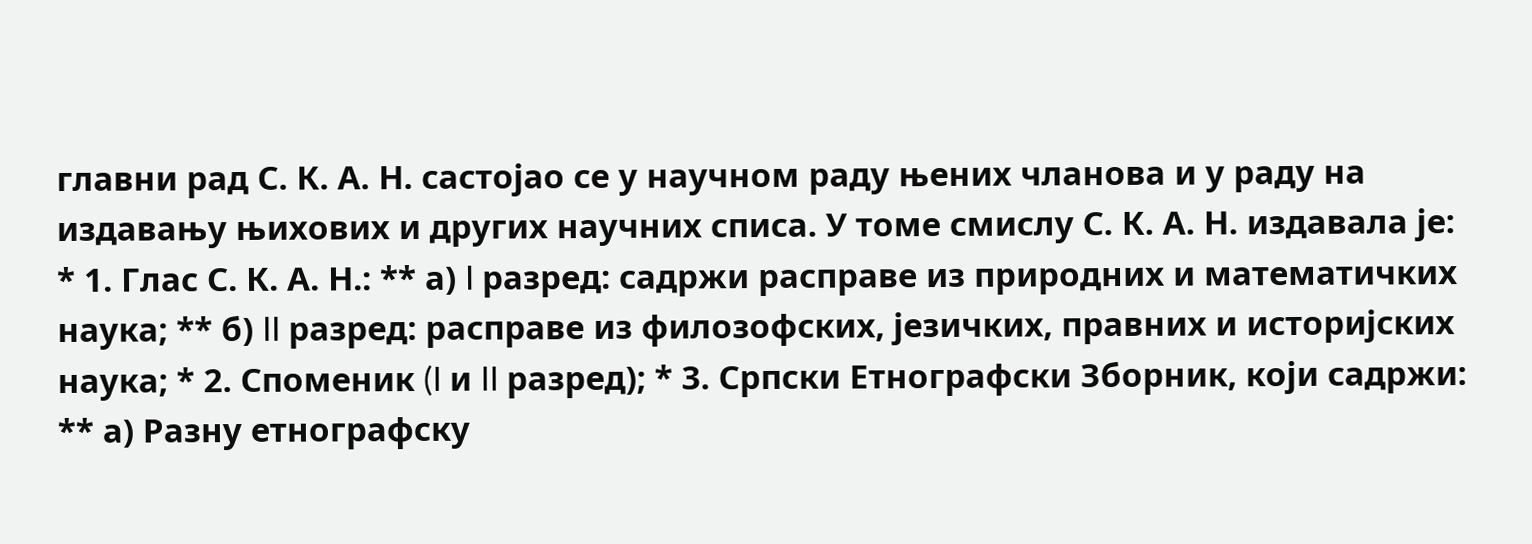главни рад С. К. А. Н. састојао се у научном раду њених чланова и у раду на издавању њихових и других научних списа. У томе смислу С. К. А. Н. издавала је: * 1. Глас С. К. А. Н.: ** а) I разред: садржи расправе из природних и математичких наука; ** б) II разред: расправе из филозофских, језичких, правних и историјских наука; * 2. Споменик (I и II разред); * 3. Српски Етнографски Зборник, који садржи: ** а) Разну етнографску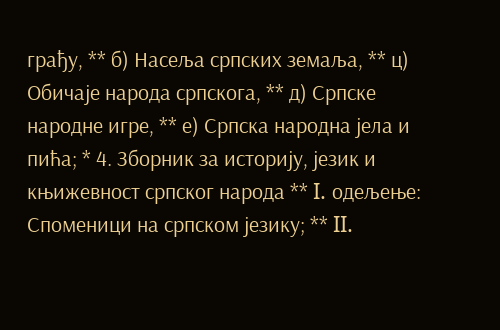грађу, ** б) Насеља српских земаља, ** ц) Обичаје народа српскога, ** д) Српске народне игре, ** е) Српска народна јела и пића; * 4. Зборник за историју, језик и књижевност српског народа ** I. одељење: Споменици на српском језику; ** II.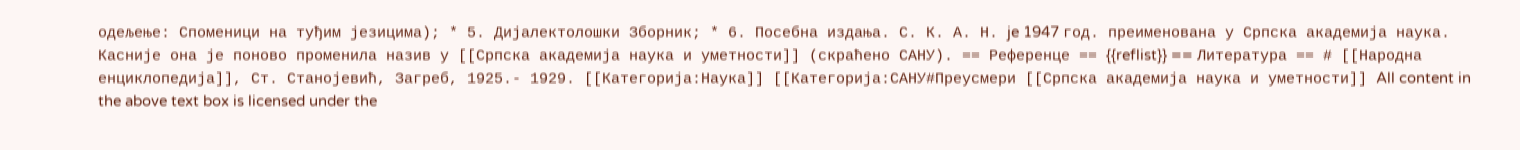одељење: Споменици на туђим језицима); * 5. Дијалектолошки Зборник; * 6. Посебна издања. С. К. А. Н. je 1947 год. преименована у Српска академија наука. Касније она је поново променила назив у [[Српска академија наука и уметности]] (скраћено САНУ). == Референце == {{reflist}} == Литература == # [[Народна енциклопедија]], Ст. Станојевић, Загреб, 1925.- 1929. [[Категорија:Наука]] [[Категорија:САНУ#Преусмери [[Српска академија наука и уметности]] All content in the above text box is licensed under the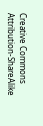Creative Commons Attribution-ShareAlike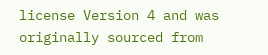license Version 4 and was originally sourced from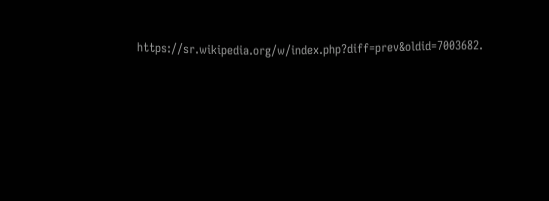https://sr.wikipedia.org/w/index.php?diff=prev&oldid=7003682.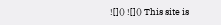![]() ![]() This site is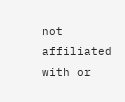not affiliated with or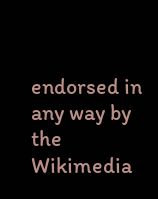endorsed in any way by the Wikimedia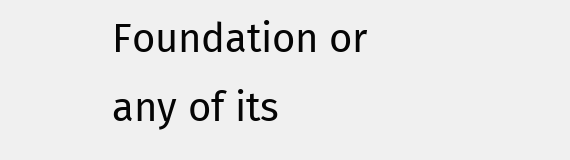Foundation or any of its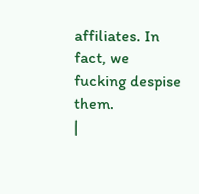affiliates. In fact, we fucking despise them.
|